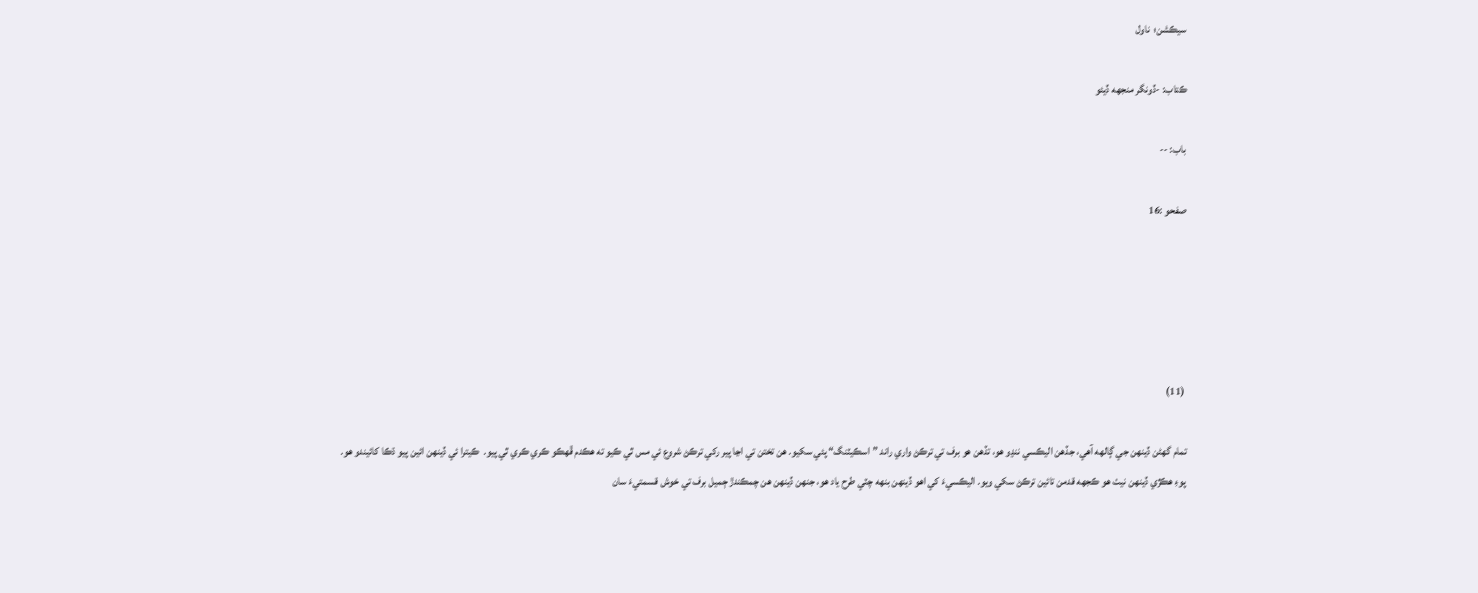سيڪشن؛  ناول

ڪتاب: -ڏونگر منجهه ڏيئو

باب: --

صفحو :16





 (11)

تمام گهڻن ڏينهن جي ڳالهه آهي، جڏهن اليڪسي ننڍو هو، تڏهن هو برف تي ترڪڻ واري راند ”اسڪيٽنگ“ پئي سکيو. هن تختن تي اڃا پير رکي ترڪڻ شروع ئي مس ٿي ڪيو ته هڪدم ڦهڪو ڪري ڪري ٿي پيو.  ڪيترا ئي ڏينهن ائين پيو ڌڪا کائيندو هو. پوءِ هڪڙي ڏينهن نيٺ هو ڪجهه قدمن تائين ترڪڻ سکي ويو. اليڪسيءَ کي اهو ڏينهن بنهه چٽي طرح ياد هو، جنهن ڏينهن هن چمڪندڙ ڄميل برف تي خوش قسمتيءَ سان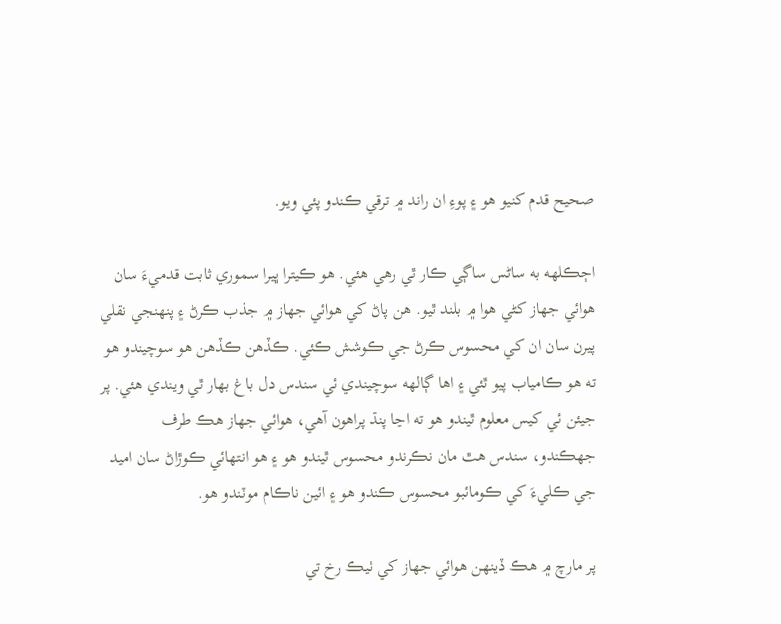صحيح قدم کنيو هو ۽ پوءِ ان راند ۾ ترقي ڪندو پئي ويو.

اڄڪلهه به ساڻس ساڳي ڪار ٿي رهي هئي. هو ڪيترا ڀيرا سموري ثابت قدميءَ سان هوائي جهاز کڻي هوا ۾ بلند ٿيو. هن پاڻ کي هوائي جهاز ۾ جذب ڪرڻ ۽ پنهنجي نقلي پيرن سان ان کي محسوس ڪرڻ جي ڪوشش ڪئي. ڪڏهن ڪڏهن هو سوچيندو هو ته هو ڪامياب پيو ٿئي ۽ اها ڳالهه سوچيندي ئي سندس دل باغ بهار ٿي ويندي هئي. پر جيئن ئي کيس معلوم ٿيندو هو ته اڃا پنڌ پراهون آهي، هوائي جهاز هڪ طرف جهڪندو، سندس هٿ مان نڪرندو محسوس ٿيندو هو ۽ هو انتهائي ڪوڙاڻ سان اميد جي ڪليءَ کي ڪومائبو محسوس ڪندو هو ۽ ائين ناڪام موٽندو هو.

پر مارچ ۾ هڪ ڏينهن هوائي جهاز کي ٺيڪ رخ تي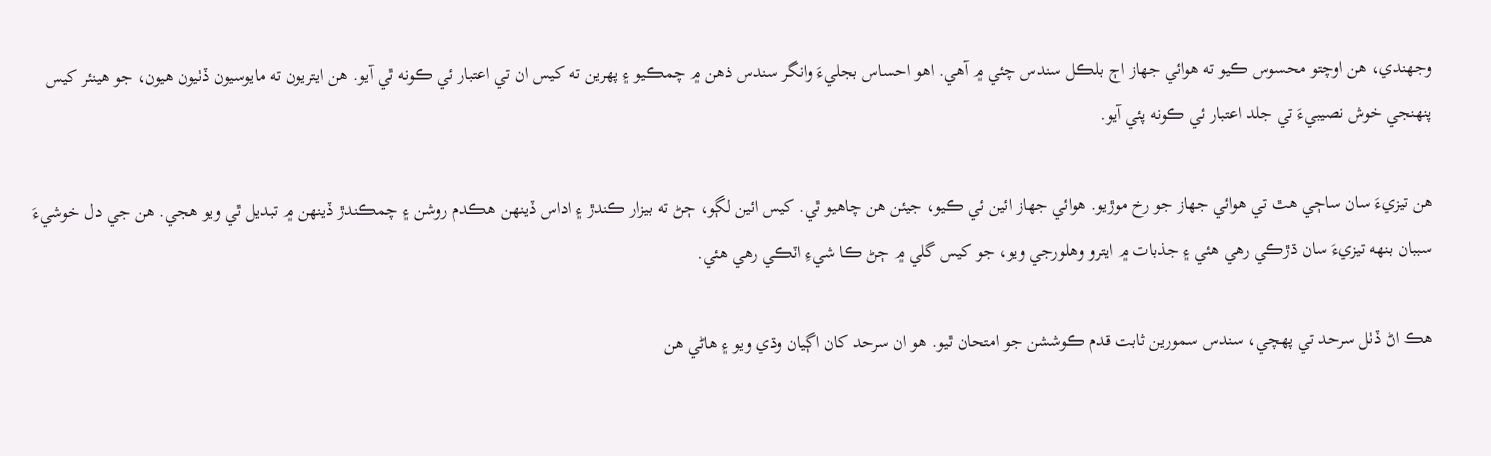وجهندي، هن اوچتو محسوس ڪيو ته هوائي جهاز اڄ بلڪل سندس چئي ۾ آهي. اهو احساس بجليءَ وانگر سندس ذهن ۾ چمڪيو ۽ پهرين ته کيس ان تي اعتبار ئي ڪونه ٿي آيو. هن ايتريون ته مايوسيون ڏٺيون هيون، جو هينئر کيس پنهنجي خوش نصيبيءَ تي جلد اعتبار ئي ڪونه پئي آيو.

هن تيزيءَ سان ساڄي هٿ تي هوائي جهاز جو رخ موڙيو. هوائي جهاز ائين ئي ڪيو، جيئن هن چاهيو ٿي. کيس ائين لڳو، ڄڻ ته بيزار ڪندڙ ۽ اداس ڏينهن هڪدم روشن ۽ چمڪندڙ ڏينهن ۾ تبديل ٿي ويو هجي. هن جي دل خوشيءَ سببان بنهه تيزيءَ سان ڌڙڪي رهي هئي ۽ جذبات ۾ ايترو وهلورجي ويو، جو کيس گلي ۾ ڄڻ ڪا شيءِ اٽڪي رهي هئي.

هڪ اڻ ڏٺل سرحد تي پهچي، سندس سمورين ثابت قدم ڪوششن جو امتحان ٿيو. هو ان سرحد کان اڳيان وڌي ويو ۽ هاڻي هن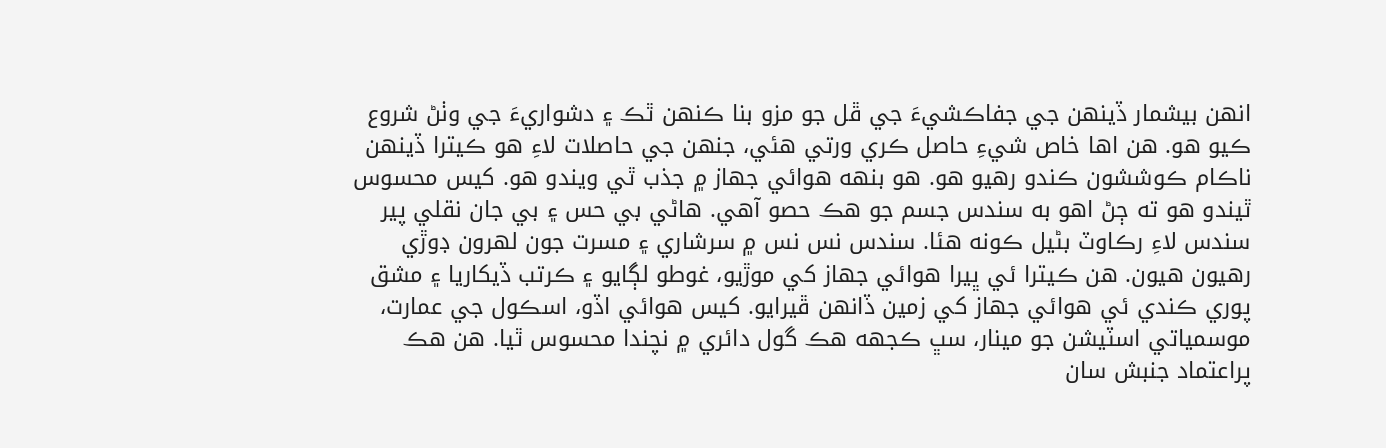انهن بيشمار ڏينهن جي جفاڪشيءَ جي ڦل جو مزو بنا ڪنهن ٿڪ ۽ دشواريءَ جي وٺڻ شروع ڪيو هو. هن اها خاص شيءِ حاصل ڪري ورتي هئي، جنهن جي حاصلات لاءِ هو ڪيترا ڏينهن ناڪام ڪوششون ڪندو رهيو هو. هو بنهه هوائي جهاز ۾ جذب ٿي ويندو هو. کيس محسوس ٿيندو هو ته ڄڻ اهو به سندس جسم جو هڪ حصو آهي. هاڻي بي حس ۽ بي جان نقلي پير سندس لاءِ رڪاوٽ بڻيل ڪونه هئا. سندس نس نس ۾ سرشاري ۽ مسرت جون لهرون ڊوڙي رهيون هيون. هن ڪيترا ئي ڀيرا هوائي جهاز کي موڙيو، غوطو لڳايو ۽ ڪرتب ڏيکاريا ۽ مشق پوري ڪندي ئي هوائي جهاز کي زمين ڏانهن ڦيرايو. کيس هوائي اڏو، اسڪول جي عمارت، موسمياتي اسٽيشن جو مينار، سڀ ڪجهه هڪ گول دائري ۾ نچندا محسوس ٿيا. هن هڪ پراعتماد جنبش سان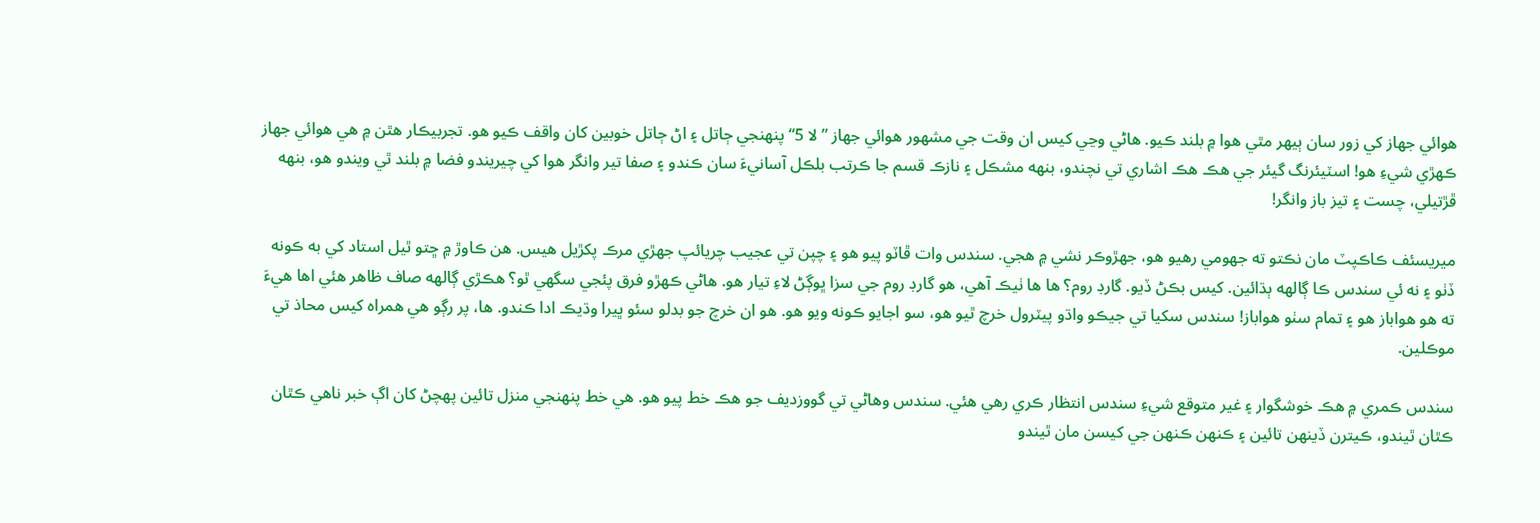هوائي جهاز کي زور سان ٻيهر مٿي هوا ۾ بلند ڪيو. هاڻي وڃي کيس ان وقت جي مشهور هوائي جهاز ”لا 5“ پنهنجي ڄاتل ۽ اڻ ڄاتل خوبين کان واقف ڪيو هو. تجربيڪار هٿن ۾ هي هوائي جهاز ڪهڙي شيءِ هو! اسٽيئرنگ گيئر جي هڪ هڪ اشاري تي نچندو، بنهه مشڪل ۽ نازڪ قسم جا ڪرتب بلڪل آسانيءَ سان ڪندو ۽ صفا تير وانگر هوا کي چيريندو فضا ۾ بلند ٿي ويندو هو، بنهه ڦڙتيلي، چست ۽ تيز باز وانگر!

ميريسئف ڪاڪپٽ مان نڪتو ته جهومي رهيو هو، جهڙوڪر نشي ۾ هجي. سندس وات ڦاٽو پيو هو ۽ چپن تي عجيب چريائپ جهڙي مرڪ پکڙيل هيس. هن ڪاوڙ ۾ ڇتو ٿيل استاد کي به ڪونه ڏٺو ۽ نه ئي سندس ڪا ڳالهه ٻڌائين. کيس بڪڻ ڏيو. گارڊ روم؟ ها ها ٺيڪ آهي، هو گارڊ روم جي سزا ڀوڳڻ لاءِ تيار هو. هاڻي ڪهڙو فرق پئجي سگهي ٿو؟ هڪڙي ڳالهه صاف ظاهر هئي اها هيءَ ته هو هواباز هو ۽ تمام سٺو هواباز! سندس سکيا تي جيڪو واڌو پيٽرول خرچ ٿيو هو، سو اجايو ڪونه ويو هو. هو ان خرچ جو بدلو سئو ڀيرا وڌيڪ ادا ڪندو. ها، پر رڳو هي همراه کيس محاذ تي موڪلين.

سندس ڪمري ۾ هڪ خوشگوار ۽ غير متوقع شيءِ سندس انتظار ڪري رهي هئي. سندس وهاڻي تي گووزديف جو هڪ خط پيو هو. هي خط پنهنجي منزل تائين پهچڻ کان اڳ خبر ناهي ڪٿان ڪٿان ٿيندو، ڪيترن ڏينهن تائين ۽ ڪنهن ڪنهن جي کيسن مان ٿيندو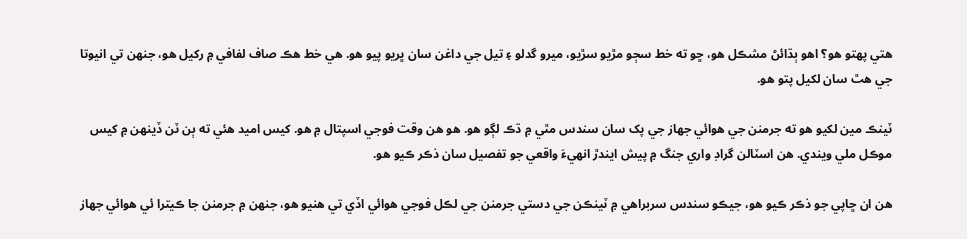هتي پهتو هو؟ اهو ٻڌائڻ مشڪل هو، ڇو ته خط سڄو مڙيو سڙيو، ميرو گدلو ۽ تيل جي داغن سان ڀريو پيو هو. هي خط هڪ صاف لفافي ۾ رکيل هو، جنهن تي انيوتا جي هٿ سان لکيل پتو هو.

ٽينڪ مين لکيو هو ته جرمنن جي هوائي جهاز جي پک سان سندس مٿي ۾ ڌڪ لڳو هو. هو هن وقت فوجي اسپتال ۾ هو. کيس اميد هئي ته ٻن ٽن ڏينهن ۾ کيس موڪل ملي ويندي. هن اسٽالن گراڊ واري جنگ ۾ پيش ايندڙ انهيءَ واقعي جو تفصيل سان ذڪر ڪيو هو.

هن ان ڇاپي جو ذڪر ڪيو هو، جيڪو سندس سربراهي ۾ ٽينڪن جي دستي جرمنن جي لڪل فوجي هوائي اڏي تي هنيو هو، جنهن ۾ جرمنن جا ڪيترا ئي هوائي جهاز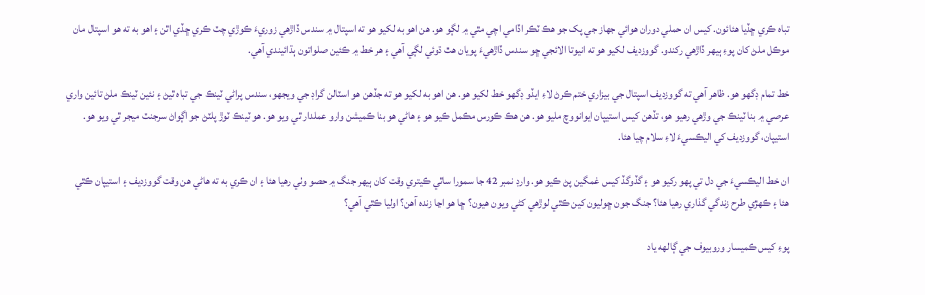تباه ڪري ڇڏيا هئائون. کيس ان حملي دوران هوائي جهاز جي پک جو هڪ ٽڪر اڏامي اچي مٿي ۾ لڳو هو. هن اهو به لکيو هو ته اسپتال ۾ سندس ڏاڙهي زوريءَ ڪوڙي چٽ ڪري ڇڏي اٿن ۽ اهو به ته هو اسپتال مان موڪل ملڻ کان پوءِ ٻيهر ڏاڙهي رکندو. گووزديف لکيو هو ته انيوتا الائجي ڇو سندس ڏاڙهيءَ پويان هٿ ڌوئي لڳي آهي ۽ هر خط ۾ ڪئين صلواتون ٻڌائيندي آهي.

خط تمام ڊگهو هو. ظاهر آهي ته گووزديف اسپتال جي بيزاري ختم ڪرڻ لاءِ ايڏو ڊگهو خط لکيو هو. هن اهو به لکيو هو ته جڏهن هو اسٽالن گراڊ جي ويجهو، سندس پراڻي ٽينڪ جي تباه ٿيڻ ۽ نئين ٽينڪ ملڻ تائين واري عرصي ۾ بنا ٽينڪ جي وڙهي رهيو هو، تڏهن کيس استيپان ايوانووچ مليو هو. هن هڪ ڪورس مڪمل ڪيو هو ۽ هاڻي هو بنا ڪميشن وارو عملدار ٿي ويو هو. هو ٽينڪ ٽوڙ پلٽڻ جو اڳواڻ سرجنٽ ميجر ٿي ويو هو. استيپان، گووزديف کي اليڪسيءَ لاءِ سلام چيا هئا.

ان خط اليڪسيءَ جي دل تي پهو رکيو هو ۽ گڏوگڏ کيس غمگين پڻ ڪيو هو. وارڊ نمبر 42 جا سمورا ساٿي ڪيتري وقت کان ٻيهر جنگ ۾ حصو وٺي رهيا هئا ۽ ان ڪري به ته هاڻي هن وقت گووزديف ۽ استيپان ڪٿي هئا ۽ ڪهڙي طرح زندگي گذاري رهيا هئا؟ جنگ جون ڇوليون کين ڪٿي لوڙهي کڻي ويون هيون؟ ڇا هو اڃا زنده آهن؟ اوليا ڪٿي آهي؟

پوءِ کيس ڪميسار وروبيوف جي ڳالهه ياد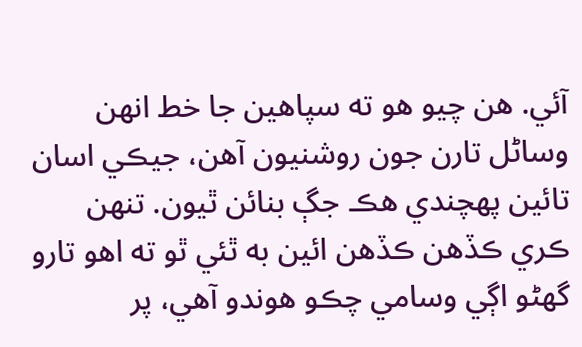آئي. هن چيو هو ته سپاهين جا خط انهن وساڻل تارن جون روشنيون آهن، جيڪي اسان تائين پهچندي هڪ جڳ بنائن ٿيون. تنهن ڪري ڪڏهن ڪڏهن ائين به ٿئي ٿو ته اهو تارو گهڻو اڳي وسامي چڪو هوندو آهي، پر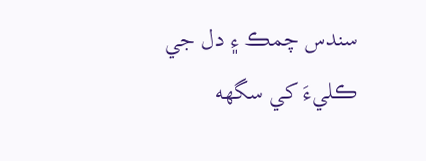سندس چمڪ ۽ دل جي ڪليءَ کي سگهه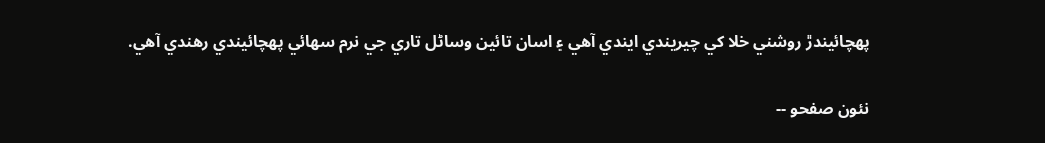پهچائيندڙ روشني خلا کي چيريندي ايندي آهي ۽ اسان تائين وساڻل تاري جي نرم سهائي پهچائيندي رهندي آهي.

نئون صفحو --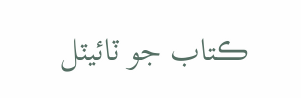ڪتاب جو ٽائيٽل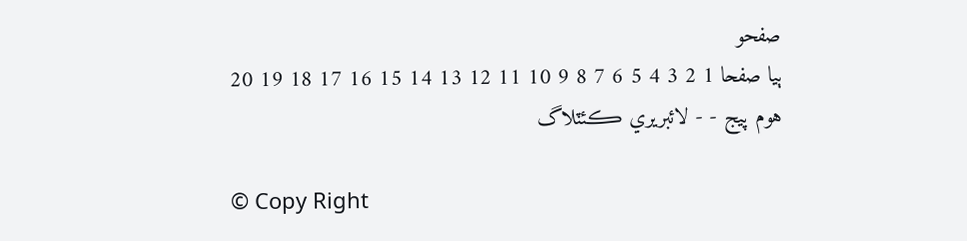صفحو
ٻيا صفحا 1 2 3 4 5 6 7 8 9 10 11 12 13 14 15 16 17 18 19 20
هوم پيج - - لائبريري ڪئٽلاگ

© Copy Right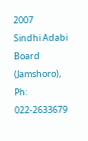2007
Sindhi Adabi Board (Jamshoro),
Ph: 022-2633679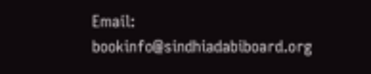Email: bookinfo@sindhiadabiboard.org